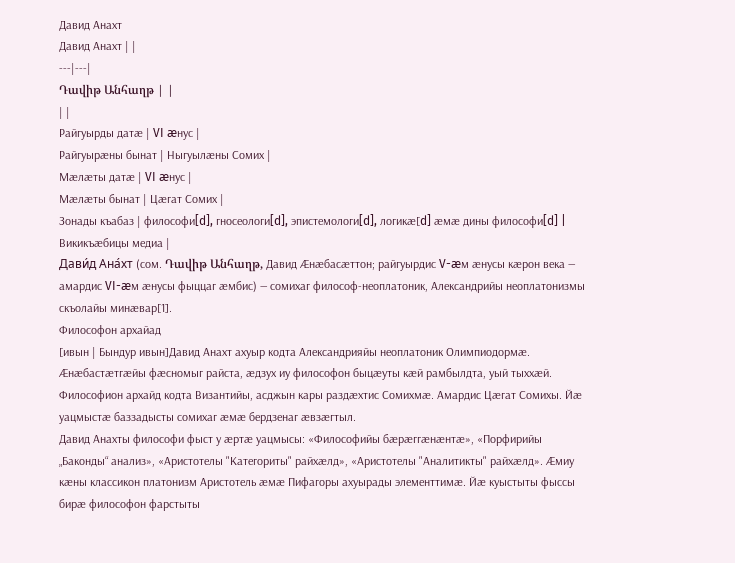Давид Анахт
Давид Анахт | |
---|---|
Դավիթ Անհաղթ | |
| |
Райгуырды датæ | VI æнус |
Райгуырæны бынат | Ныгуылæны Сомих |
Мæлæты датæ | VI æнус |
Мæлæты бынат | Цæгат Сомих |
Зонады къабаз | философи[d], гносеологи[d], эпистемологи[d], логикæ[d] æмæ дины философи[d] |
Викикъæбицы медиа |
Дави́д Ана́хт (сом. Դավիթ Անհաղթ, Давид Æнæбасæттон; райгуырдис V-æм æнусы кæрон века — амардис VI-æм æнусы фыццаг æмбис) — сомихаг философ-неоплатоник, Александрийы неоплатонизмы скъолайы минæвар[1].
Философон архайад
[ивын | Бындур ивын]Давид Анахт ахуыр кодта Александрияйы неоплатоник Олимпиодормæ.
Æнæбастæтгæйы фæсномыг райста, æдзух иу философон быцæуты кæй рамбылдта, уый тыххæй. Философион архайд кодта Византийы, асджын кары раздæхтис Сомихмæ. Амардис Цæгат Сомихы. Йæ уацмыстæ баззадысты сомихаг æмæ бердзенаг æвзæгтыл.
Давид Анахты философи фыст у æртæ уацмысы: «Философийы бæрæггæнæнтæ», «Порфирийы „Баконды“ анализ», «Аристотелы "Категориты" райхæлд», «Аристотелы "Аналитикты" райхæлд». Æмиу кæны классикон платонизм Аристотель æмæ Пифагоры ахуырады элементтимæ. Йæ куыстыты фыссы бирæ философон фарстыты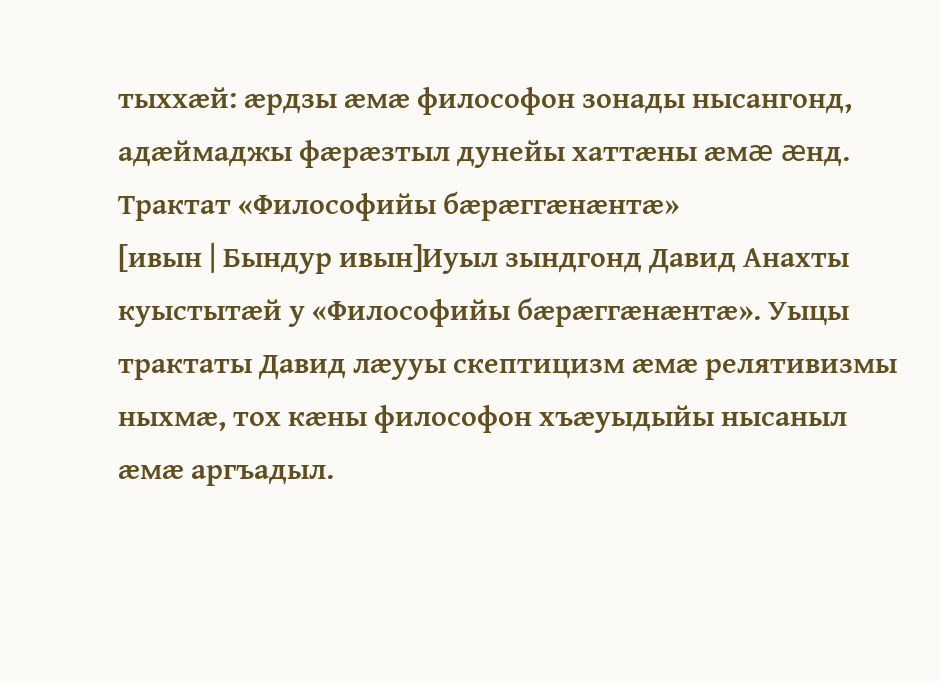тыххæй: æрдзы æмæ философон зонады нысангонд, адæймаджы фæрæзтыл дунейы хаттæны æмæ æнд.
Трактат «Философийы бæрæггæнæнтæ»
[ивын | Бындур ивын]Иуыл зындгонд Давид Анахты куыстытæй у «Философийы бæрæггæнæнтæ». Уыцы трактаты Давид лæууы скептицизм æмæ релятивизмы ныхмæ, тох кæны философон хъæуыдыйы нысаныл æмæ аргъадыл.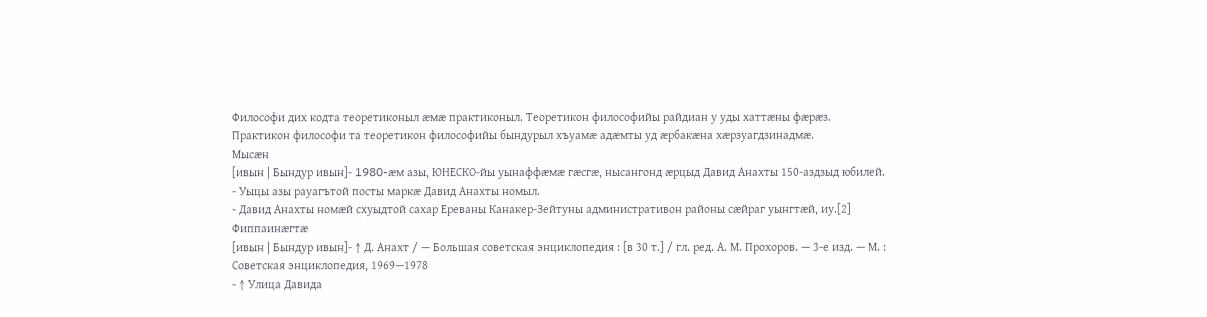Философи дих кодта теоретиконыл æмæ практиконыл. Теоретикон философийы райдиан у уды хаттæны фæрæз. Практикон философи та теоретикон философийы бындурыл хъуамæ адæмты уд æрбакæна хæрзуагдзинадмæ.
Мысæн
[ивын | Бындур ивын]- 1980-æм азы, ЮНЕСКО-йы уынаффæмæ гæсгæ, нысангонд æрцыд Давид Анахты 150-аздзыд юбилей.
- Уыцы азы рауагътой посты маркæ Давид Анахты номыл.
- Давид Анахты номæй схуыдтой сахар Ереваны Канакер-Зейтуны административон районы сæйраг уынгтæй, иу.[2]
Фиппаинæгтæ
[ивын | Бындур ивын]- ↑ Д. Анахт / — Большая советская энциклопедия : [в 30 т.] / гл. ред. А. М. Прохоров. — 3-е изд. — М. : Советская энциклопедия, 1969—1978
- ↑ Улица Давида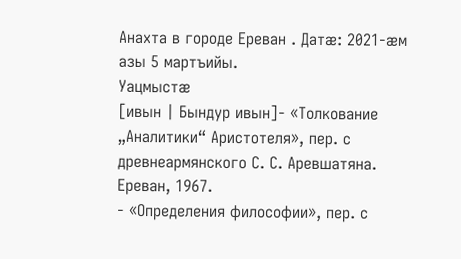Анахта в городе Ереван . Датæ: 2021-æм азы 5 мартъийы.
Уацмыстæ
[ивын | Бындур ивын]- «Толкование „Аналитики“ Аристотеля», пер. с древнеармянского С. С. Аревшатяна. Ереван, 1967.
- «Определения философии», пер. с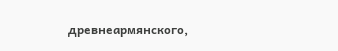древнеармянского,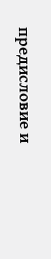предисловие и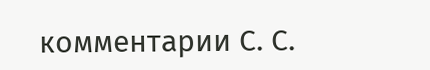комментарии С. С.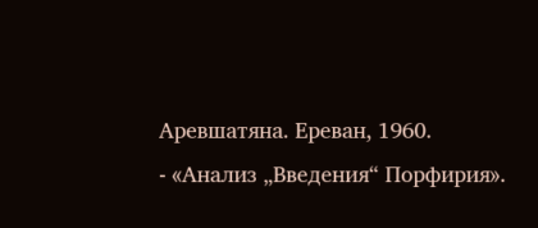Аревшатяна. Ереван, 1960.
- «Анализ „Введения“ Порфирия».